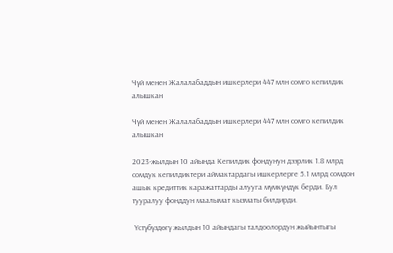Чүй менен Жалалабаддын ишкерлери 447 млн сомго кепилдик алышкан

Чүй менен Жалалабаддын ишкерлери 447 млн сомго кепилдик алышкан

2023-жылдын 10 айында Кепилдик фондунун дээрлик 1.8 млрд сомдук кепилдиктери аймактардагы ишкерлерге 5.1 млрд сомдон ашык кредиттик каражаттарды алууга мүмкүндүк берди. Бул тууралуу фонддун маалымат кызматы билдирди.

 Үстүбүздөгү жылдын 10 айындагы талдоолордун жыйынтыгы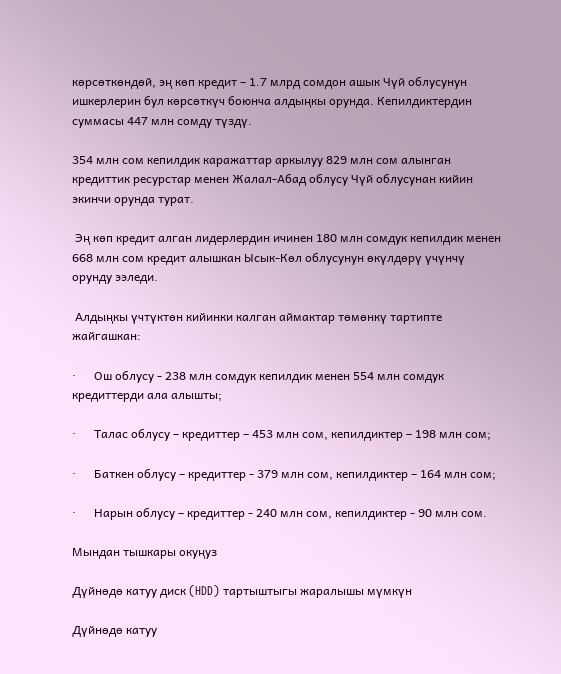көрсөткөндөй, эң көп кредит – 1.7 млрд сомдон ашык Чүй облусунун ишкерлерин бул көрсөткүч боюнча алдыңкы орунда. Кепилдиктердин суммасы 447 млн сомду түздү.

354 млн сом кепилдик каражаттар аркылуу 829 млн сом алынган кредиттик ресурстар менен Жалал-Абад облусу Чүй облусунан кийин экинчи орунда турат.

 Эң көп кредит алган лидерлердин ичинен 180 млн сомдук кепилдик менен 668 млн сом кредит алышкан Ысык-Көл облусунун өкүлдөрү үчүнчү орунду ээледи.

 Алдыңкы үчтүктөн кийинки калган аймактар төмөнкү тартипте жайгашкан:

·      Ош облусу - 238 млн сомдук кепилдик менен 554 млн сомдук кредиттерди ала алышты;

·      Талас облусу – кредиттер – 453 млн сом, кепилдиктер – 198 млн сом;

·      Баткен облусу – кредиттер - 379 млн сом, кепилдиктер – 164 млн сом;

·      Нарын облусу – кредиттер - 240 млн сом, кепилдиктер - 90 млн сом.

Мындан тышкары окуңуз

Дүйнөдө катуу диск (HDD) тартыштыгы жаралышы мүмкүн

Дүйнөдө катуу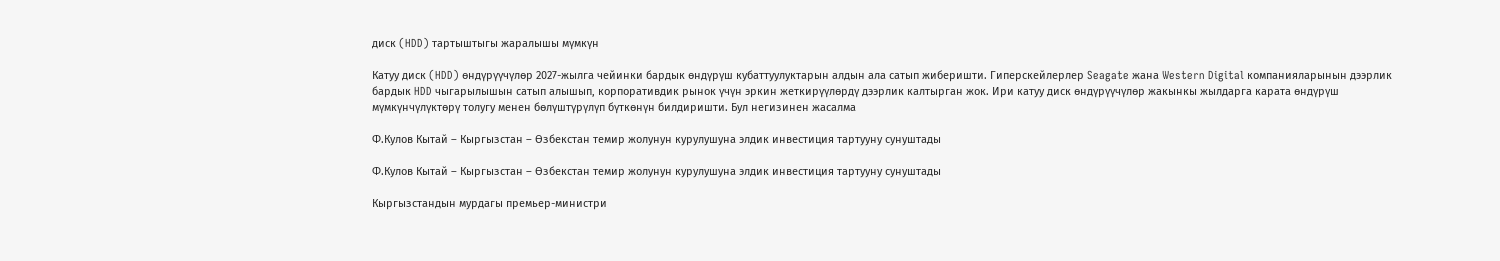диск (HDD) тартыштыгы жаралышы мүмкүн

Катуу диск (HDD) өндүрүүчүлөр 2027-жылга чейинки бардык өндүрүш кубаттуулуктарын алдын ала сатып жиберишти. Гиперскейлерлер Seagate жана Western Digital компанияларынын дээрлик бардык HDD чыгарылышын сатып алышып, корпоративдик рынок үчүн эркин жеткирүүлөрдү дээрлик калтырган жок. Ири катуу диск өндүрүүчүлөр жакынкы жылдарга карата өндүрүш мүмкүнчүлүктөрү толугу менен бөлүштүрүлүп бүткөнүн билдиришти. Бул негизинен жасалма

Ф.Кулов Кытай – Кыргызстан – Өзбекстан темир жолунун курулушуна элдик инвестиция тартууну сунуштады

Ф.Кулов Кытай – Кыргызстан – Өзбекстан темир жолунун курулушуна элдик инвестиция тартууну сунуштады

Кыргызстандын мурдагы премьер-министри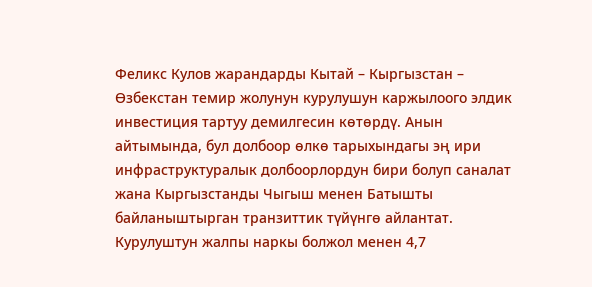Феликс Кулов жарандарды Кытай – Кыргызстан – Өзбекстан темир жолунун курулушун каржылоого элдик инвестиция тартуу демилгесин көтөрдү. Анын айтымында, бул долбоор өлкө тарыхындагы эң ири инфраструктуралык долбоорлордун бири болуп саналат жана Кыргызстанды Чыгыш менен Батышты байланыштырган транзиттик түйүнгө айлантат. Курулуштун жалпы наркы болжол менен 4,7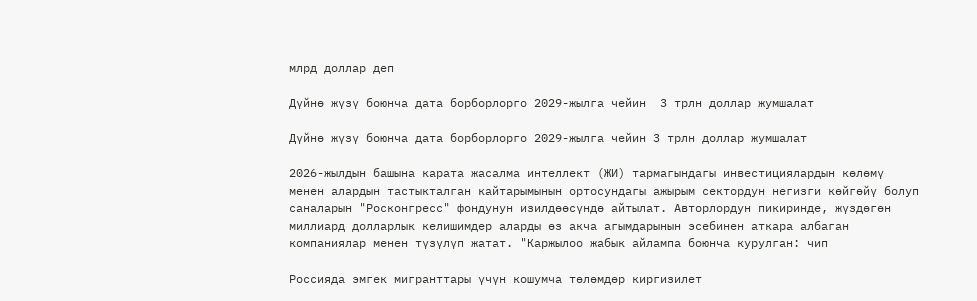млрд доллар деп

Дүйнө жүзү боюнча дата борборлорго 2029-жылга чейин  3 трлн доллар жумшалат

Дүйнө жүзү боюнча дата борборлорго 2029-жылга чейин 3 трлн доллар жумшалат

2026-жылдын башына карата жасалма интеллект (ЖИ) тармагындагы инвестициялардын көлөмү менен алардын тастыкталган кайтарымынын ортосундагы ажырым сектордун негизги көйгөйү болуп саналарын "Росконгресс" фондунун изилдөөсүндө айтылат. Авторлордун пикиринде, жүздөгөн миллиард долларлык келишимдер аларды өз акча агымдарынын эсебинен аткара албаган компаниялар менен түзүлүп жатат. "Каржылоо жабык айлампа боюнча курулган: чип

Россияда эмгек мигранттары үчүн кошумча төлөмдөр киргизилет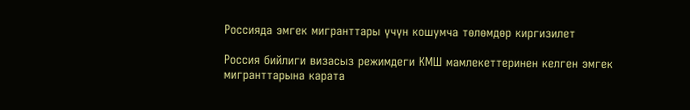Россияда эмгек мигранттары үчүн кошумча төлөмдөр киргизилет

Россия бийлиги визасыз режимдеги КМШ мамлекеттеринен келген эмгек мигранттарына карата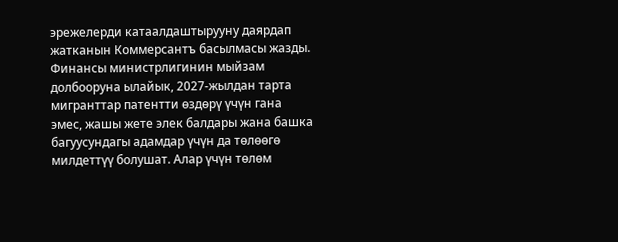эрежелерди катаалдаштырууну даярдап жатканын Коммерсантъ басылмасы жазды. Финансы министрлигинин мыйзам долбооруна ылайык, 2027-жылдан тарта мигранттар патентти өздөрү үчүн гана эмес, жашы жете элек балдары жана башка багуусундагы адамдар үчүн да төлөөгө милдеттүү болушат. Алар үчүн төлөм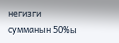негизги сумманын 50%ы